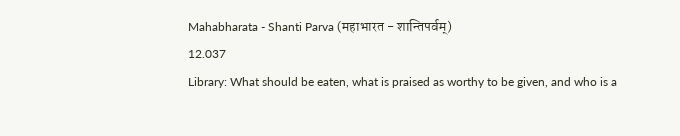Mahabharata - Shanti Parva (महाभारत - शान्तिपर्वम्)
12.037
Library: What should be eaten, what is praised as worthy to be given, and who is a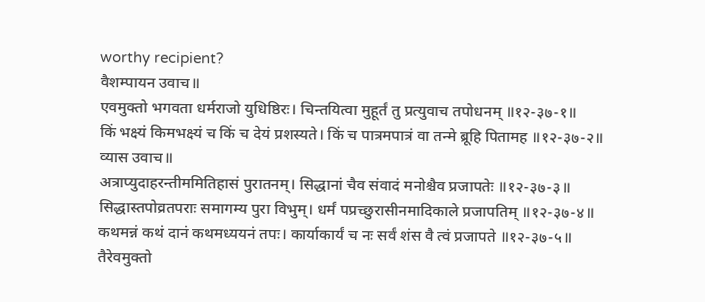worthy recipient?
वैशम्पायन उवाच॥
एवमुक्तो भगवता धर्मराजो युधिष्ठिरः। चिन्तयित्वा मुहूर्तं तु प्रत्युवाच तपोधनम् ॥१२-३७-१॥
किं भक्ष्यं किमभक्ष्यं च किं च देयं प्रशस्यते। किं च पात्रमपात्रं वा तन्मे ब्रूहि पितामह ॥१२-३७-२॥
व्यास उवाच॥
अत्राप्युदाहरन्तीममितिहासं पुरातनम्। सिद्धानां चैव संवादं मनोश्चैव प्रजापतेः ॥१२-३७-३॥
सिद्धास्तपोव्रतपराः समागम्य पुरा विभुम्। धर्मं पप्रच्छुरासीनमादिकाले प्रजापतिम् ॥१२-३७-४॥
कथमन्नं कथं दानं कथमध्ययनं तपः। कार्याकार्यं च नः सर्वं शंस वै त्वं प्रजापते ॥१२-३७-५॥
तैरेवमुक्तो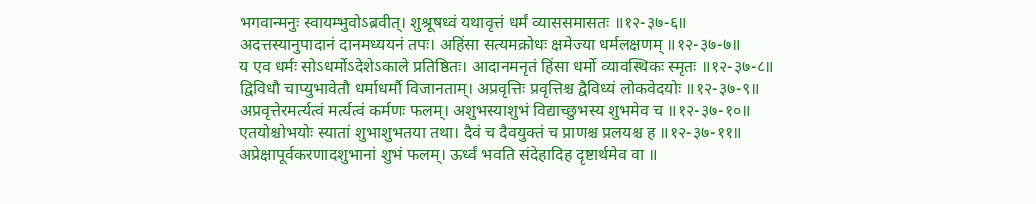भगवान्मनुः स्वायम्भुवोऽब्रवीत्। शुश्रूषध्वं यथावृत्तं धर्मं व्याससमासतः ॥१२-३७-६॥
अदत्तस्यानुपादानं दानमध्ययनं तपः। अहिंसा सत्यमक्रोधः क्षमेज्या धर्मलक्षणम् ॥१२-३७-७॥
य एव धर्मः सोऽधर्मोऽदेशेऽकाले प्रतिष्ठितः। आदानमनृतं हिंसा धर्मो व्यावस्थिकः स्मृतः ॥१२-३७-८॥
द्विविधौ चाप्युभावेतौ धर्माधर्मौ विजानताम्। अप्रवृत्तिः प्रवृत्तिश्च द्वैविध्यं लोकवेदयोः ॥१२-३७-९॥
अप्रवृत्तेरमर्त्यत्वं मर्त्यत्वं कर्मणः फलम्। अशुभस्याशुभं विद्याच्छुभस्य शुभमेव च ॥१२-३७-१०॥
एतयोश्चोभयोः स्यातां शुभाशुभतया तथा। दैवं च दैवयुक्तं च प्राणश्च प्रलयश्च ह ॥१२-३७-११॥
अप्रेक्षापूर्वकरणादशुभानां शुभं फलम्। ऊर्ध्वं भवति संदेहादिह दृष्टार्थमेव वा ॥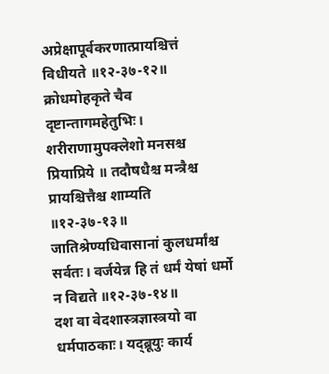अप्रेक्षापूर्वकरणात्प्रायश्चित्तं विधीयते ॥१२-३७-१२॥
क्रोधमोहकृते चैव दृष्टान्तागमहेतुभिः। शरीराणामुपक्लेशो मनसश्च प्रियाप्रिये ॥ तदौषधैश्च मन्त्रैश्च प्रायश्चित्तैश्च शाम्यति ॥१२-३७-१३॥
जातिश्रेण्यधिवासानां कुलधर्मांश्च सर्वतः। वर्जयेन्न हि तं धर्मं येषां धर्मो न विद्यते ॥१२-३७-१४॥
दश वा वेदशास्त्रज्ञास्त्रयो वा धर्मपाठकाः। यद्ब्रूयुः कार्य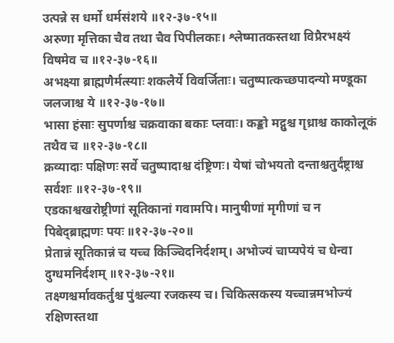उत्पन्ने स धर्मो धर्मसंशये ॥१२-३७-१५॥
अरुणा मृत्तिका चैव तथा चैव पिपीलकाः। श्लेष्मातकस्तथा विप्रैरभक्ष्यं विषमेव च ॥१२-३७-१६॥
अभक्ष्या ब्राह्मणैर्मत्स्याः शकलैर्ये विवर्जिताः। चतुष्पात्कच्छपादन्यो मण्डूका जलजाश्च ये ॥१२-३७-१७॥
भासा हंसाः सुपर्णाश्च चक्रवाका बकाः प्लवाः। कङ्को मद्गुश्च गृध्राश्च काकोलूकं तथैव च ॥१२-३७-१८॥
क्रव्यादाः पक्षिणः सर्वे चतुष्पादाश्च दंष्ट्रिणः। येषां चोभयतो दन्ताश्चतुर्दंष्ट्राश्च सर्वशः ॥१२-३७-१९॥
एडकाश्वखरोष्ट्रीणां सूतिकानां गवामपि। मानुषीणां मृगीणां च न पिबेद्ब्राह्मणः पयः ॥१२-३७-२०॥
प्रेतान्नं सूतिकान्नं च यच्च किञ्चिदनिर्दशम्। अभोज्यं चाप्यपेयं च धेन्वा दुग्धमनिर्दशम् ॥१२-३७-२१॥
तक्ष्णश्चर्मावकर्तुश्च पुंश्चल्या रजकस्य च। चिकित्सकस्य यच्चान्नमभोज्यं रक्षिणस्तथा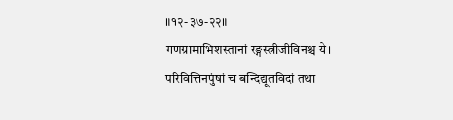॥१२-३७-२२॥
गणग्रामाभिशस्तानां रङ्गस्त्रीजीविनश्च ये। परिवित्तिनपुंषां च बन्दिद्यूतविदां तथा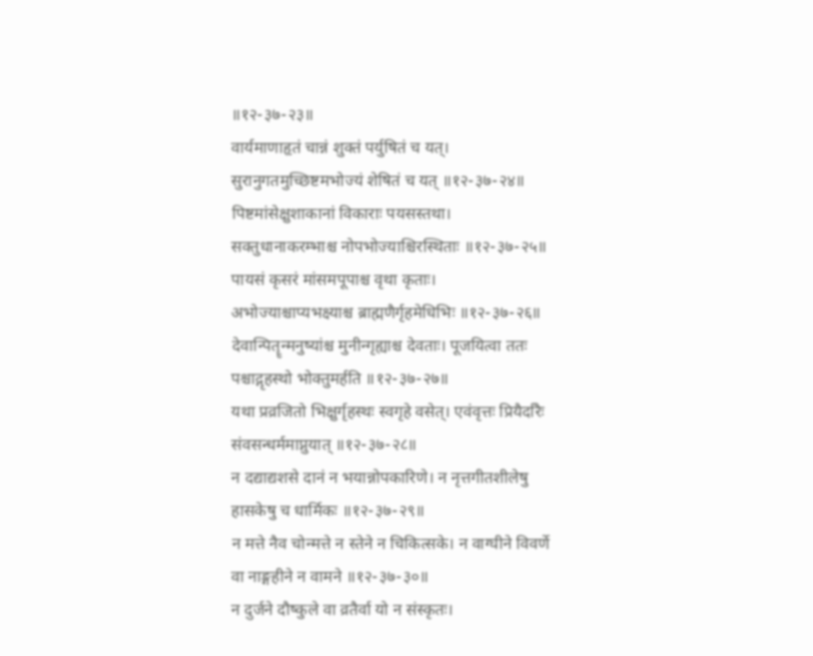॥१२-३७-२३॥
वार्यमाणाहृतं चान्नं शुक्तं पर्युषितं च यत्। सुरानुगतमुच्छिष्टमभोज्यं शेषितं च यत् ॥१२-३७-२४॥
पिष्टमांसेक्षुशाकानां विकाराः पयसस्तथा। सक्तुधानाकरम्भाश्च नोपभोज्याश्चिरस्थिताः ॥१२-३७-२५॥
पायसं कृसरं मांसमपूपाश्च वृथा कृताः। अभोज्याश्चाप्यभक्ष्याश्च ब्राह्मणैर्गृहमेधिभिः ॥१२-३७-२६॥
देवान्पितॄन्मनुष्यांश्च मुनीन्गृह्याश्च देवताः। पूजयित्वा ततः पश्चाद्गृहस्थो भोक्तुमर्हति ॥१२-३७-२७॥
यथा प्रव्रजितो भिक्षुर्गृहस्थः स्वगृहे वसेत्। एवंवृत्तः प्रियैर्दारैः संवसन्धर्ममाप्नुयात् ॥१२-३७-२८॥
न दद्याद्यशसे दानं न भयान्नोपकारिणे। न नृत्तगीतशीलेषु हासकेषु च धार्मिकः ॥१२-३७-२९॥
न मत्ते नैव चोन्मत्ते न स्तेने न चिकित्सके। न वाग्घीने विवर्णे वा नाङ्गहीने न वामने ॥१२-३७-३०॥
न दुर्जने दौष्कुले वा व्रतैर्वा यो न संस्कृतः।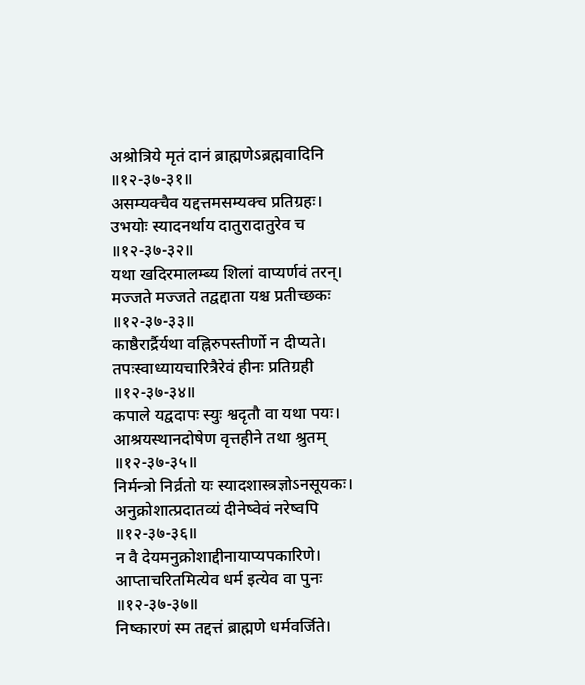अश्रोत्रिये मृतं दानं ब्राह्मणेऽब्रह्मवादिनि ॥१२-३७-३१॥
असम्यक्चैव यद्दत्तमसम्यक्च प्रतिग्रहः। उभयोः स्यादनर्थाय दातुरादातुरेव च ॥१२-३७-३२॥
यथा खदिरमालम्ब्य शिलां वाप्यर्णवं तरन्। मज्जते मज्जते तद्वद्दाता यश्च प्रतीच्छकः ॥१२-३७-३३॥
काष्ठैरार्द्रैर्यथा वह्निरुपस्तीर्णो न दीप्यते। तपःस्वाध्यायचारित्रैरेवं हीनः प्रतिग्रही ॥१२-३७-३४॥
कपाले यद्वदापः स्युः श्वदृतौ वा यथा पयः। आश्रयस्थानदोषेण वृत्तहीने तथा श्रुतम् ॥१२-३७-३५॥
निर्मन्त्रो निर्व्रतो यः स्यादशास्त्रज्ञोऽनसूयकः। अनुक्रोशात्प्रदातव्यं दीनेष्वेवं नरेष्वपि ॥१२-३७-३६॥
न वै देयमनुक्रोशाद्दीनायाप्यपकारिणे। आप्ताचरितमित्येव धर्म इत्येव वा पुनः ॥१२-३७-३७॥
निष्कारणं स्म तद्दत्तं ब्राह्मणे धर्मवर्जिते।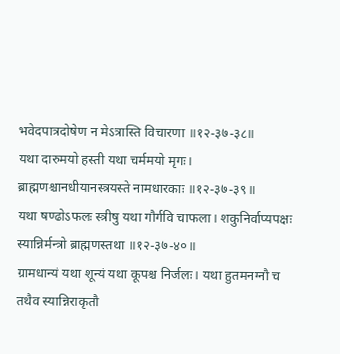भवेदपात्रदोषेण न मेऽत्रास्ति विचारणा ॥१२-३७-३८॥
यथा दारुमयो हस्ती यथा चर्ममयो मृगः। ब्राह्मणश्चानधीयानस्त्रयस्ते नामधारकाः ॥१२-३७-३९॥
यथा षण्ढोऽफलः स्त्रीषु यथा गौर्गवि चाफला। शकुनिर्वाप्यपक्षः स्यान्निर्मन्त्रो ब्राह्मणस्तथा ॥१२-३७-४०॥
ग्रामधान्यं यथा शून्यं यथा कूपश्च निर्जलः। यथा हुतमनग्नौ च तथैव स्यान्निराकृतौ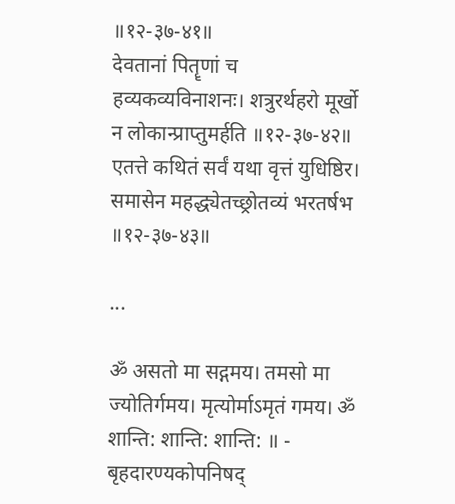॥१२-३७-४१॥
देवतानां पितॄणां च हव्यकव्यविनाशनः। शत्रुरर्थहरो मूर्खो न लोकान्प्राप्तुमर्हति ॥१२-३७-४२॥
एतत्ते कथितं सर्वं यथा वृत्तं युधिष्ठिर। समासेन महद्ध्येतच्छ्रोतव्यं भरतर्षभ ॥१२-३७-४३॥

...

ॐ असतो मा सद्गमय। तमसो मा ज्योतिर्गमय। मृत्योर्माऽमृतं गमय। ॐ शान्ति: शान्ति: शान्ति: ॥ - बृहदारण्यकोपनिषद्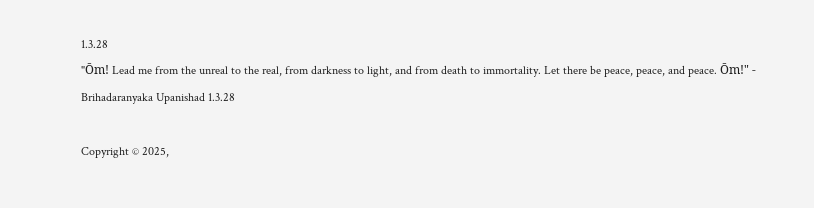1.3.28
"Ōm! Lead me from the unreal to the real, from darkness to light, and from death to immortality. Let there be peace, peace, and peace. Ōm!" - Brihadaranyaka Upanishad 1.3.28

Copyright © 2025,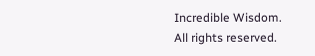Incredible Wisdom.
All rights reserved.